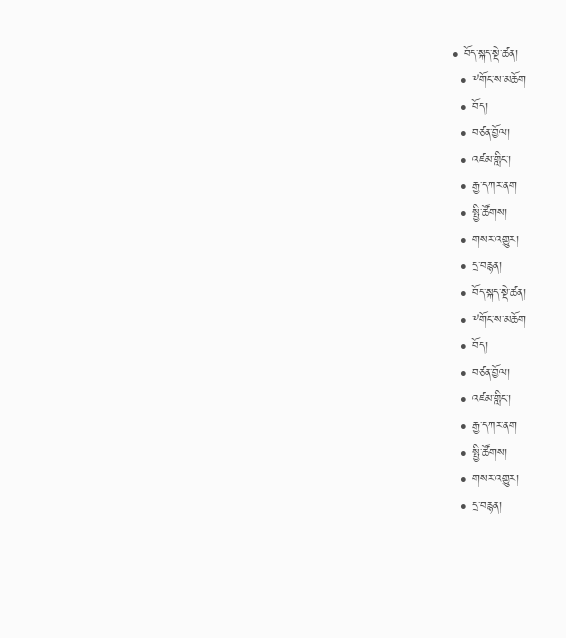• བོད་སྐད་སྡེ་ཚན།
  • ༸གོང་ས་མཆོག
  • བོད།
  • བཙན་བྱོལ།
  • འཛམ་གླིང་།
  • རྒྱ་དཀར་ནག
  • སྤྱི་ཚོགས།
  • གསར་འགྱུར།
  • དྲ་བརྙན།
  • བོད་སྐད་སྡེ་ཚན།
  • ༸གོང་ས་མཆོག
  • བོད།
  • བཙན་བྱོལ།
  • འཛམ་གླིང་།
  • རྒྱ་དཀར་ནག
  • སྤྱི་ཚོགས།
  • གསར་འགྱུར།
  • དྲ་བརྙན།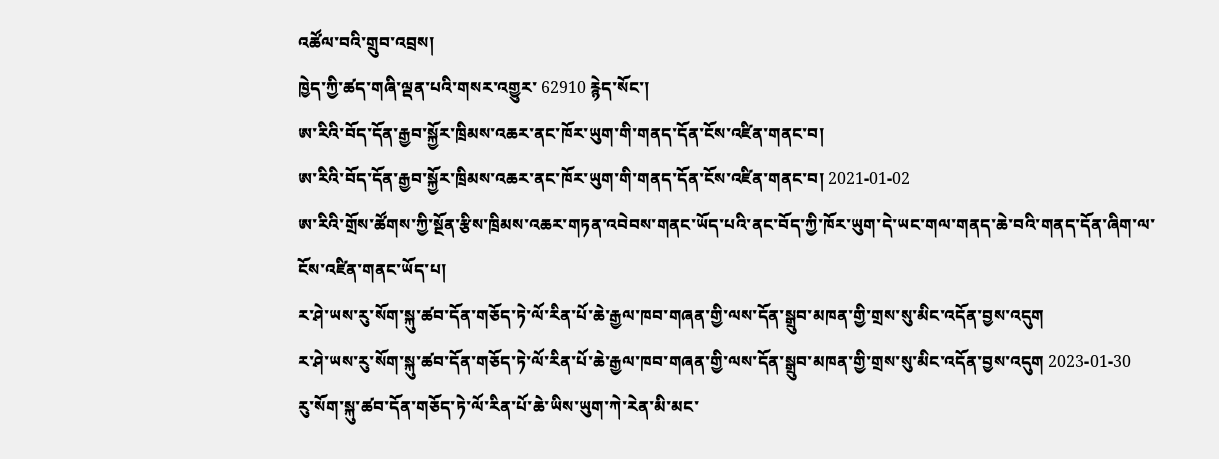འཚོལ་བའི་གྲུབ་འབྲས།
ཁྱེད་ཀྱི་ཚད་གཞི་ལྡན་པའི་གསར་འགྱུར་ 62910 རྙེད་སོང་།
ཨ་རིའི་བོད་དོན་རྒྱབ་སྐྱོར་ཁྲིམས་འཆར་ནང་ཁོར་ཡུག་གི་གནད་དོན་ངོས་འཛིན་གནང་བ།
ཨ་རིའི་བོད་དོན་རྒྱབ་སྐྱོར་ཁྲིམས་འཆར་ནང་ཁོར་ཡུག་གི་གནད་དོན་ངོས་འཛིན་གནང་བ། 2021-01-02
ཨ་རིའི་གྲོས་ཚོགས་ཀྱི་སྔོན་རྩིས་ཁྲིམས་འཆར་གཏན་འབེབས་གནང་ཡོད་པའི་ནང་བོད་ཀྱི་ཁོར་ཡུག་དེ་ཡང་གལ་གནད་ཆེ་བའི་གནད་དོན་ཞིག་ལ་ངོས་འཛིན་གནང་ཡོད་པ།
ར་ཤེ་ཡས་རུ་སོག་སྐུ་ཚབ་དོན་གཅོད་ཏེ་ལོ་རིན་པོ་ཆེ་རྒྱལ་ཁབ་གཞན་གྱི་ལས་དོན་སྒྲུབ་མཁན་གྱི་གྲས་སུ་མིང་འདོན་བྱས་འདུག
ར་ཤེ་ཡས་རུ་སོག་སྐུ་ཚབ་དོན་གཅོད་ཏེ་ལོ་རིན་པོ་ཆེ་རྒྱལ་ཁབ་གཞན་གྱི་ལས་དོན་སྒྲུབ་མཁན་གྱི་གྲས་སུ་མིང་འདོན་བྱས་འདུག 2023-01-30
རུ་སོག་སྐུ་ཚབ་དོན་གཅོད་ཏེ་ལོ་རིན་པོ་ཆེ་ཡིས་ཡུག་ཀེ་རེན་མི་མང་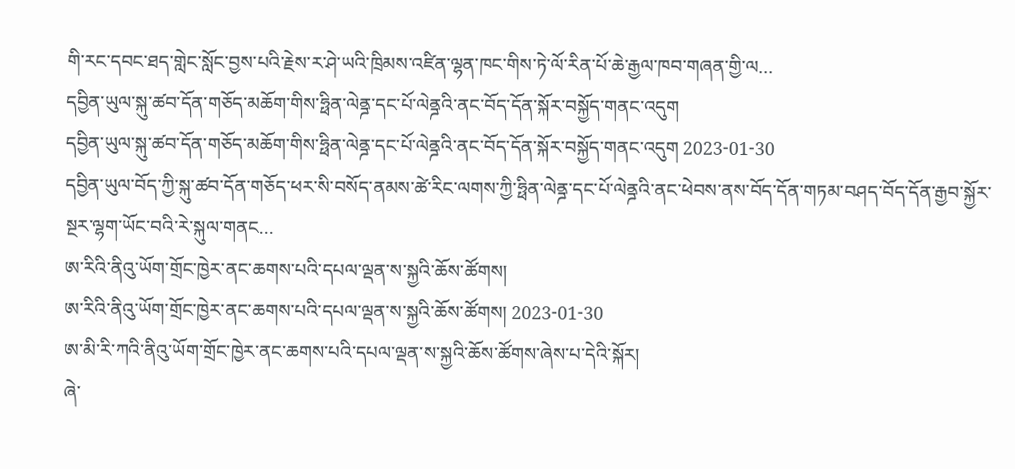གི་རང་དབང་ཐད་གླེང་སློང་བྱས་པའི་རྗེས་ར་ཤེ་ཡའི་ཁྲིམས་འཛིན་ལྷན་ཁང་གིས་ཏེ་ལོ་རིན་པོ་ཆེ་རྒྱལ་ཁབ་གཞན་གྱི་ལ...
དབྱིན་ཡུལ་སྐུ་ཚབ་དོན་གཅོད་མཆོག་གིས་ཧྥིན་ལེནྜ་དང་པོ་ལེནྜའི་ནང་བོད་དོན་སྐོར་བསྐྱོད་གནང་འདུག
དབྱིན་ཡུལ་སྐུ་ཚབ་དོན་གཅོད་མཆོག་གིས་ཧྥིན་ལེནྜ་དང་པོ་ལེནྜའི་ནང་བོད་དོན་སྐོར་བསྐྱོད་གནང་འདུག 2023-01-30
དབྱིན་ཡུལ་བོད་ཀྱི་སྐུ་ཚབ་དོན་གཅོད་ཕར་སི་བསོད་ནམས་ཚེ་རིང་ལགས་ཀྱི་ཧྥིན་ལེནྜ་དང་པོ་ལེནྜའི་ནང་ཕེབས་ནས་བོད་དོན་གཏམ་བཤད་བོད་དོན་རྒྱབ་སྐྱོར་སྔར་ལྷག་ཡོང་བའི་རེ་སྐུལ་གནང...
ཨ་རིའི་ནིའུ་ཡོག་གྲོང་ཁྱེར་ནང་ཆགས་པའི་དཔལ་ལྡན་ས་སྐྱའི་ཆོས་ཚོགས།
ཨ་རིའི་ནིའུ་ཡོག་གྲོང་ཁྱེར་ནང་ཆགས་པའི་དཔལ་ལྡན་ས་སྐྱའི་ཆོས་ཚོགས། 2023-01-30
ཨ་མི་རི་ཀའི་ནིའུ་ཡོག་གྲོང་ཁྱེར་ནང་ཆགས་པའི་དཔལ་ལྡན་ས་སྐྱའི་ཆོས་ཚོགས་ཞེས་པ་དེའི་སྐོར།
ཞེ་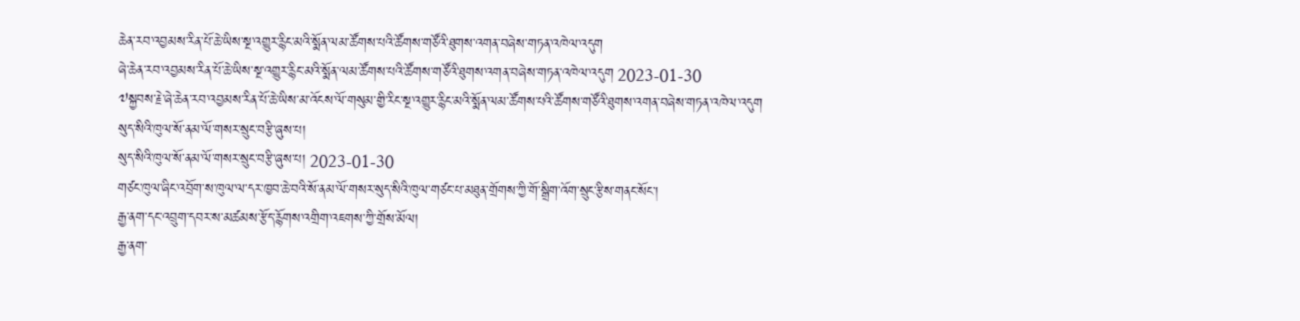ཆེན་རབ་འབྱམས་རིན་པོ་ཆེ་ཡིས་སྔ་འགྱུར་རྙིང་མའི་སྨོན་ལམ་ཚོགས་པའི་ཚོགས་གཙོའི་ཐུགས་འགན་བཞེས་གཏན་འཁེལ་འདུག
ཞེ་ཆེན་རབ་འབྱམས་རིན་པོ་ཆེ་ཡིས་སྔ་འགྱུར་རྙིང་མའི་སྨོན་ལམ་ཚོགས་པའི་ཚོགས་གཙོའི་ཐུགས་འགན་བཞེས་གཏན་འཁེལ་འདུག 2023-01-30
༧སྐྱབས་རྗེ་ཞེ་ཆེན་རབ་འབྱམས་རིན་པོ་ཆེ་ཡིས་མ་འོངས་ལོ་གསུམ་གྱི་རིང་སྔ་འགྱུར་རྙིང་མའི་སྨོན་ལམ་ཚོགས་པའི་ཚོགས་གཙོའི་ཐུགས་འགན་བཞེས་གཏན་འཁེལ་འདུག
སུད་སིའི་ཁུལ་སོ་ནམ་ལོ་གསར་སྲུང་བརྩི་ཞུས་པ།
སུད་སིའི་ཁུལ་སོ་ནམ་ལོ་གསར་སྲུང་བརྩི་ཞུས་པ། 2023-01-30
གཙང་ཁུལ་ཞིང་འབྲོག་ས་ཁུལ་ལ་དར་ཁྱབ་ཆེ་བའི་སོ་ནམ་ལོ་གསར་སུད་སིའི་ཁུལ་གཙང་པ་མཐུན་གྲོགས་ཀྱི་གོ་སྒྲིག་འོག་སྲུང་རྩིས་གནང་སོང་།
རྒྱ་ནག་དང་འབྲུག་དབར་ས་མཚམས་རྩོད་རྙོགས་འགྲིག་འཇགས་ཀྱི་གྲོས་མོལ།
རྒྱ་ནག་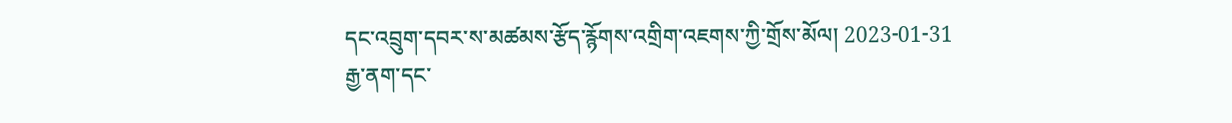དང་འབྲུག་དབར་ས་མཚམས་རྩོད་རྙོགས་འགྲིག་འཇགས་ཀྱི་གྲོས་མོལ། 2023-01-31
རྒྱ་ནག་དང་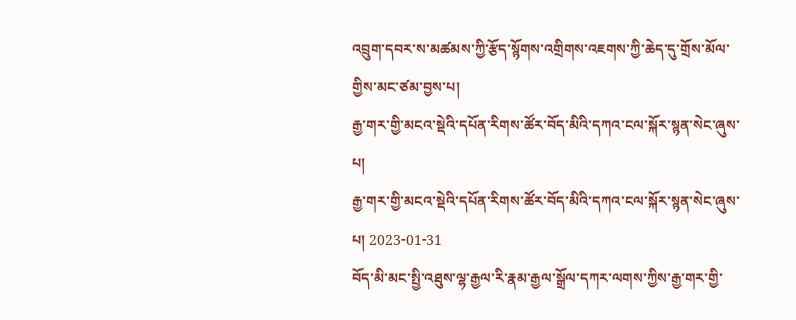འབྲུག་དབར་ས་མཚམས་ཀྱི་རྩོད་སྙོགས་འགྲིགས་འཇགས་ཀྱི་ཆེད་དུ་གྲོས་མོལ་གྱིས་མང་ཙམ་བྱས་པ།
རྒྱ་གར་གྱི་མངའ་སྡེའི་དཔོན་རིགས་ཚོར་བོད་མིའི་དཀའ་ངལ་སྐོར་སྙན་སེང་ཞུས་པ།
རྒྱ་གར་གྱི་མངའ་སྡེའི་དཔོན་རིགས་ཚོར་བོད་མིའི་དཀའ་ངལ་སྐོར་སྙན་སེང་ཞུས་པ། 2023-01-31
བོད་མི་མང་སྤྱི་འཐུས་ལྷ་རྒྱལ་རི་རྣམ་རྒྱལ་སྒྲོལ་དཀར་ལགས་ཀྱིས་རྒྱ་གར་གྱི་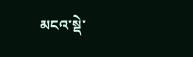མངའ་སྡེ་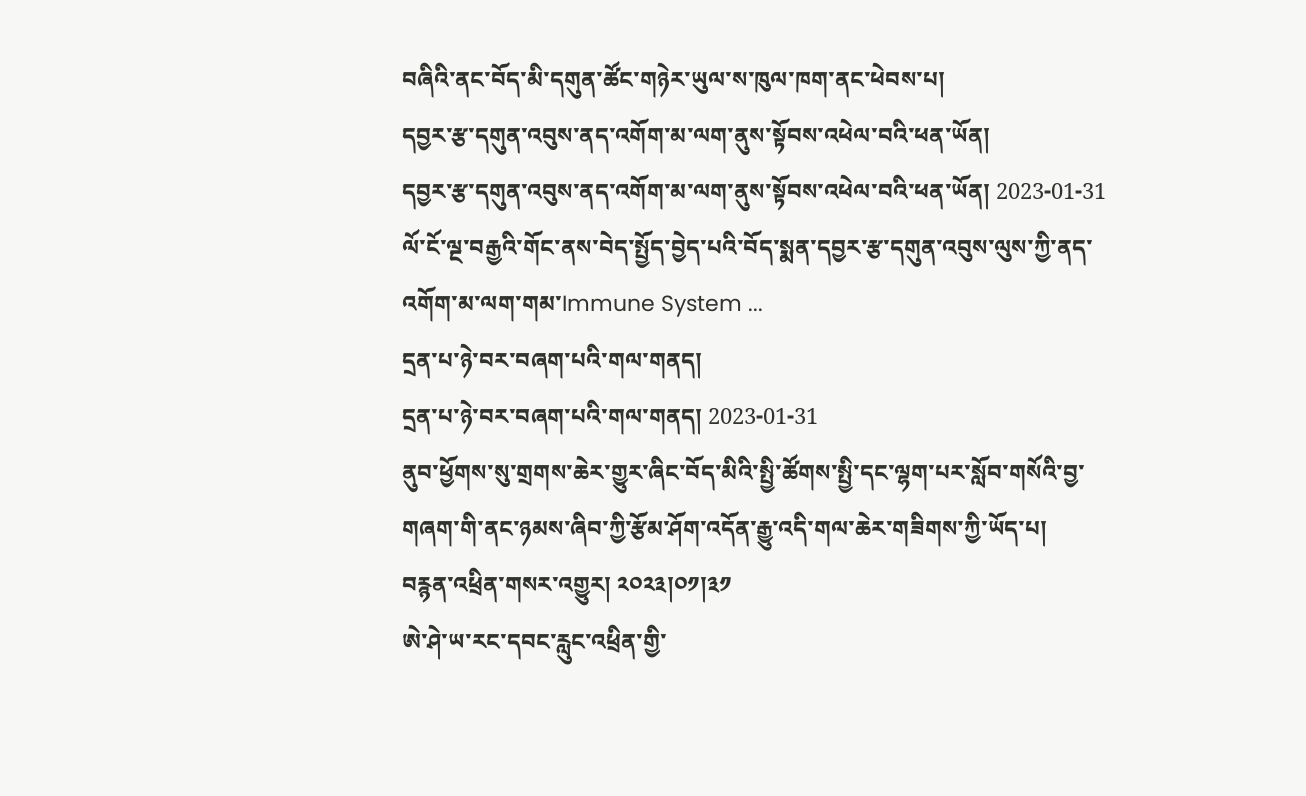བཞིའི་ནང་བོད་མི་དགུན་ཚོང་གཉེར་ཡུལ་ས་ཁུལ་ཁག་ནང་ཕེབས་པ།
དབྱར་རྩ་དགུན་འབུས་ནད་འགོག་མ་ལག་ནུས་སྟོབས་འཕེལ་བའི་ཕན་ཡོན།
དབྱར་རྩ་དགུན་འབུས་ནད་འགོག་མ་ལག་ནུས་སྟོབས་འཕེལ་བའི་ཕན་ཡོན། 2023-01-31
ལོ་ངོ་ལྔ་བརྒྱའི་གོང་ནས་བེད་སྤྱོད་བྱེད་པའི་བོད་སྨན་དབྱར་རྩ་དགུན་འབུས་ལུས་ཀྱི་ནད་འགོག་མ་ལག་གམ་Immune System ...
དྲན་པ་ཉེ་བར་བཞག་པའི་གལ་གནད།
དྲན་པ་ཉེ་བར་བཞག་པའི་གལ་གནད། 2023-01-31
ནུབ་ཕྱོགས་སུ་གྲགས་ཆེར་གྱུར་ཞིང་བོད་མིའི་སྤྱི་ཚོགས་སྤྱི་དང་ལྷག་པར་སློབ་གསོའི་བྱ་གཞག་གི་ནང་ཉམས་ཞིབ་ཀྱི་རྩོམ་ཤོག་འདོན་རྒྱུ་འདི་གལ་ཆེར་གཟིགས་ཀྱི་ཡོད་པ།
བརྙན་འཕྲིན་གསར་འགྱུར། ༢༠༢༣།༠༡།༣༡
ཨེ་ཤེ་ཡ་རང་དབང་རླུང་འཕྲིན་གྱི་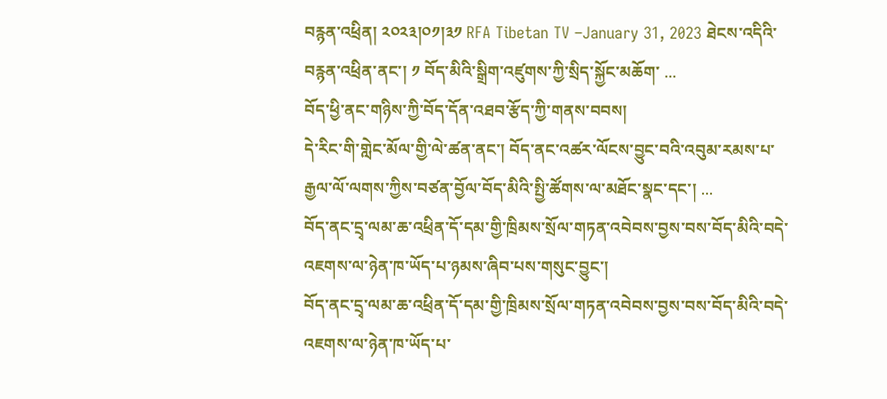བརྙན་འཕྲིན། ༢༠༢༣།༠༡།༣༡ RFA Tibetan TV –January 31, 2023 ཐེངས་འདིའི་བརྙན་འཕྲིན་ནང་། ༡ བོད་མིའི་སྒྲིག་འཛུགས་ཀྱི་སྲིད་སྐྱོང་མཆོག་ ...
བོད་ཕྱི་ནང་གཉིས་ཀྱི་བོད་དོན་འཐབ་རྩོད་ཀྱི་གནས་བབས།
དེ་རིང་གི་གླེང་མོལ་གྱི་ལེ་ཚན་ནང་། བོད་ནང་འཚར་ལོངས་བྱུང་བའི་འབུམ་རམས་པ་རྒྱལ་ལོ་ལགས་ཀྱིས་བཙན་བྱོལ་བོད་མིའི་སྤྱི་ཚོགས་ལ་མཐོང་སྣང་དང་། ...
བོད་ནང་དྲྭ་ལམ་ཆ་འཕྲིན་དོ་དམ་གྱི་ཁྲིམས་སྲོལ་གཏན་འབེབས་བྱས་བས་བོད་མིའི་བདེ་འཇགས་ལ་ཉེན་ཁ་ཡོད་པ་ཉམས་ཞིབ་པས་གསུང་བྱུང་།
བོད་ནང་དྲྭ་ལམ་ཆ་འཕྲིན་དོ་དམ་གྱི་ཁྲིམས་སྲོལ་གཏན་འབེབས་བྱས་བས་བོད་མིའི་བདེ་འཇགས་ལ་ཉེན་ཁ་ཡོད་པ་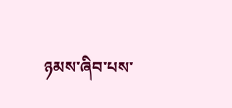ཉམས་ཞིབ་པས་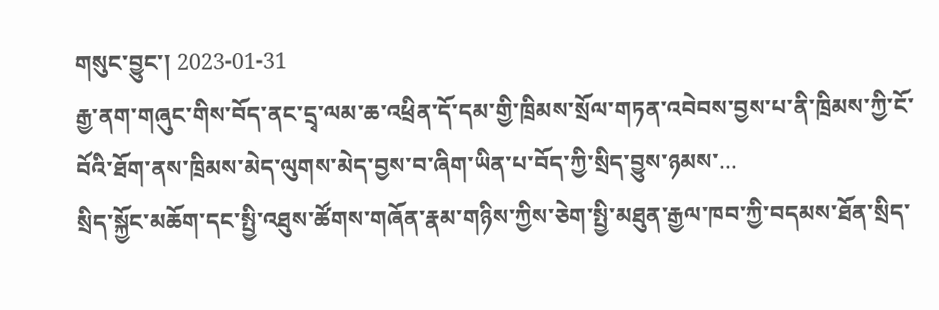གསུང་བྱུང་། 2023-01-31
རྒྱ་ནག་གཞུང་གིས་བོད་ནང་དྲྭ་ལམ་ཆ་འཕྲིན་དོ་དམ་གྱི་ཁྲིམས་སྲོལ་གཏན་འབེབས་བྱས་པ་ནི་ཁྲིམས་ཀྱི་ངོ་བོའི་ཐོག་ནས་ཁྲིམས་མེད་ལུགས་མེད་བྱས་བ་ཞིག་ཡིན་པ་བོད་ཀྱི་སྲིད་བྱུས་ཉམས་...
སྲིད་སྐྱོང་མཆོག་དང་སྤྱི་འཐུས་ཚོགས་གཞོན་རྣམ་གཉིས་ཀྱིས་ཅེག་སྤྱི་མཐུན་རྒྱལ་ཁབ་ཀྱི་བདམས་ཐོན་སྲིད་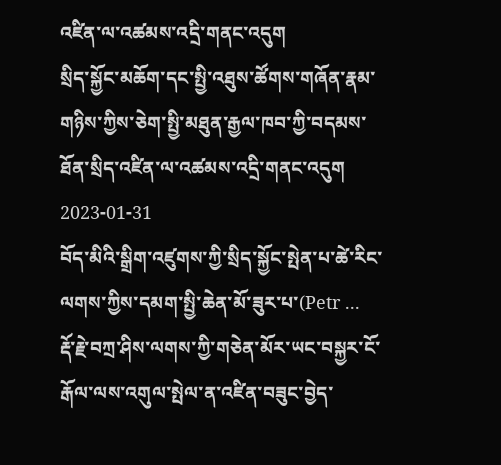འཛིན་ལ་འཚམས་འདྲི་གནང་འདུག
སྲིད་སྐྱོང་མཆོག་དང་སྤྱི་འཐུས་ཚོགས་གཞོན་རྣམ་གཉིས་ཀྱིས་ཅེག་སྤྱི་མཐུན་རྒྱལ་ཁབ་ཀྱི་བདམས་ཐོན་སྲིད་འཛིན་ལ་འཚམས་འདྲི་གནང་འདུག 2023-01-31
བོད་མིའི་སྒྲིག་འཛུགས་ཀྱི་སྲིད་སྐྱོང་སྤེན་པ་ཚེ་རིང་ལགས་ཀྱིས་དམག་སྤྱི་ཆེན་མོ་ཟུར་པ་(Petr ...
རྡོ་རྗེ་བཀྲ་ཤིས་ལགས་ཀྱི་གཅེན་མོར་ཡང་བསྐྱར་ངོ་རྒོལ་ལས་འགུལ་སྤེལ་ན་འཛིན་བཟུང་བྱེད་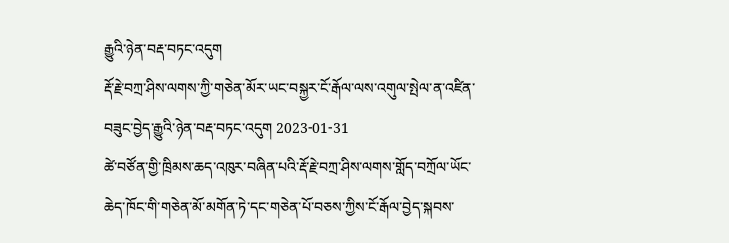རྒྱུའི་ཉེན་བརྡ་བཏང་འདུག
རྡོ་རྗེ་བཀྲ་ཤིས་ལགས་ཀྱི་གཅེན་མོར་ཡང་བསྐྱར་ངོ་རྒོལ་ལས་འགུལ་སྤེལ་ན་འཛིན་བཟུང་བྱེད་རྒྱུའི་ཉེན་བརྡ་བཏང་འདུག 2023-01-31
ཚེ་བཙོན་གྱི་ཁྲིམས་ཆད་འཁུར་བཞིན་པའི་རྡོ་རྗེ་བཀྲ་ཤིས་ལགས་གློད་བཀྲོལ་ཡོང་ཆེད་ཁོང་གི་གཅེན་མོ་མགོན་ཏེ་དང་གཅེན་པོ་བཅས་ཀྱིས་ངོ་རྒོལ་བྱེད་སྐབས་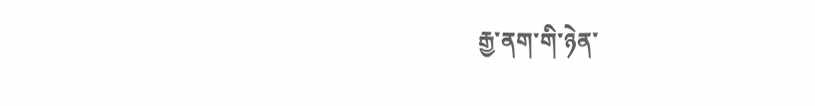རྒྱ་ནག་གི་ཉེན་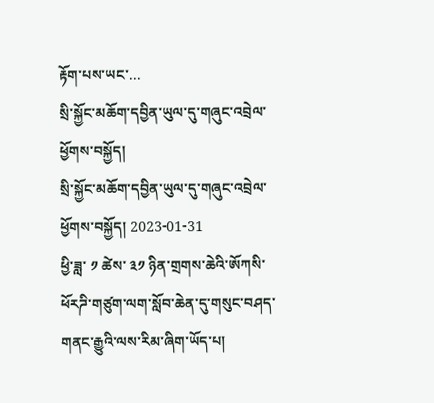རྟོག་པས་ཡང་...
སྲི་སྐྱོང་མཆོག་དབྱིན་ཡུལ་དུ་གཞུང་འབྲེལ་ཕྱོགས་བསྐྱོད།
སྲི་སྐྱོང་མཆོག་དབྱིན་ཡུལ་དུ་གཞུང་འབྲེལ་ཕྱོགས་བསྐྱོད། 2023-01-31
ཕྱི་ཟླ་ ༡ ཚེས་ ༣༡ ཉིན་གྲགས་ཆེའི་ཨོཀསི་ཕོརཌི་གཙུག་ལག་སློབ་ཆེན་དུ་གསུང་བཤད་གནང་རྒྱུའི་ལས་རིམ་ཞིག་ཡོད་པ།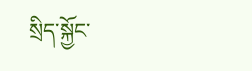སྲིད་སྐྱོང་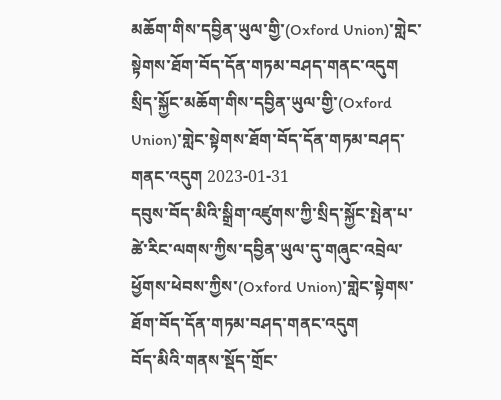མཆོག་གིས་དབྱིན་ཡུལ་གྱི་(Oxford Union)་གླེང་སྟེགས་ཐོག་བོད་དོན་གཏམ་བཤད་གནང་འདུག
སྲིད་སྐྱོང་མཆོག་གིས་དབྱིན་ཡུལ་གྱི་(Oxford Union)་གླེང་སྟེགས་ཐོག་བོད་དོན་གཏམ་བཤད་གནང་འདུག 2023-01-31
དབུས་བོད་མིའི་སྒྲིག་འཛུགས་ཀྱི་སྲིད་སྐྱོང་སྤེན་པ་ཚེ་རིང་ལགས་ཀྱིས་དབྱིན་ཡུལ་དུ་གཞུང་འབྲེལ་ཕྱོགས་ཕེབས་ཀྱིས་(Oxford Union)་གླེང་སྟེགས་ཐོག་བོད་དོན་གཏམ་བཤད་གནང་འདུག
བོད་མིའི་གནས་སྡོད་གྲོང་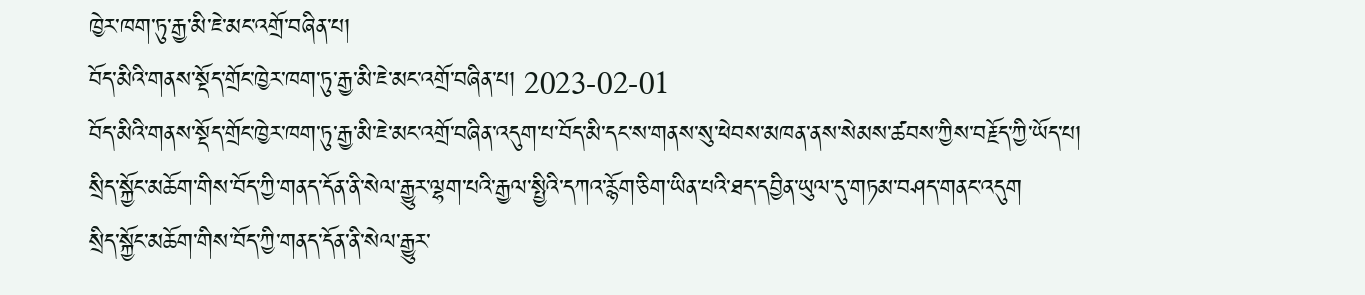ཁྱེར་ཁག་ཏུ་རྒྱ་མི་ཇེ་མང་འགྲོ་བཞིན་པ།
བོད་མིའི་གནས་སྡོད་གྲོང་ཁྱེར་ཁག་ཏུ་རྒྱ་མི་ཇེ་མང་འགྲོ་བཞིན་པ། 2023-02-01
བོད་མིའི་གནས་སྡོད་གྲོང་ཁྱེར་ཁག་ཏུ་རྒྱ་མི་ཇེ་མང་འགྲོ་བཞིན་འདུག་པ་བོད་མི་དང་ས་གནས་སུ་ཕེབས་མཁན་ནས་སེམས་ཚབས་ཀྱིས་བརྗོད་ཀྱི་ཡོད་པ།
སྲིད་སྐྱོང་མཆོག་གིས་བོད་ཀྱི་གནད་དོན་ནི་སེལ་རྒྱུར་ལྷག་པའི་རྒྱལ་སྤྱིའི་དཀའ་རྙོག་ཅིག་ཡིན་པའི་ཐད་དབྱིན་ཡུལ་དུ་གཏམ་བཤད་གནང་འདུག
སྲིད་སྐྱོང་མཆོག་གིས་བོད་ཀྱི་གནད་དོན་ནི་སེལ་རྒྱུར་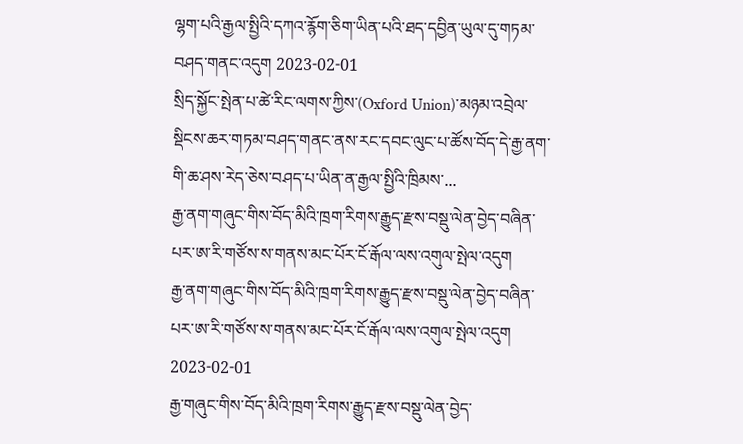ལྷག་པའི་རྒྱལ་སྤྱིའི་དཀའ་རྙོག་ཅིག་ཡིན་པའི་ཐད་དབྱིན་ཡུལ་དུ་གཏམ་བཤད་གནང་འདུག 2023-02-01
སྲིད་སྐྱོང་སྤེན་པ་ཚེ་རིང་ལགས་ཀྱིས་(Oxford Union)་མཉམ་འབྲེལ་སྡིངས་ཆར་གཏམ་བཤད་གནང་ནས་རང་དབང་ལུང་པ་ཚོས་བོད་དེ་རྒྱ་ནག་གི་ཆ་ཤས་རེད་ཅེས་བཤད་པ་ཡིན་ན་རྒྱལ་སྤྱིའི་ཁྲིམས་...
རྒྱ་ནག་གཞུང་གིས་བོད་མིའི་ཁྲག་རིགས་རྒྱུད་རྫས་བསྡུ་ལེན་བྱེད་བཞིན་པར་ཨ་རི་གཙོས་ས་གནས་མང་པོར་ངོ་རྒོལ་ལས་འགུལ་སྤེལ་འདུག
རྒྱ་ནག་གཞུང་གིས་བོད་མིའི་ཁྲག་རིགས་རྒྱུད་རྫས་བསྡུ་ལེན་བྱེད་བཞིན་པར་ཨ་རི་གཙོས་ས་གནས་མང་པོར་ངོ་རྒོལ་ལས་འགུལ་སྤེལ་འདུག 2023-02-01
རྒྱ་གཞུང་གིས་བོད་མིའི་ཁྲག་རིགས་རྒྱུད་རྫས་བསྡུ་ལེན་བྱེད་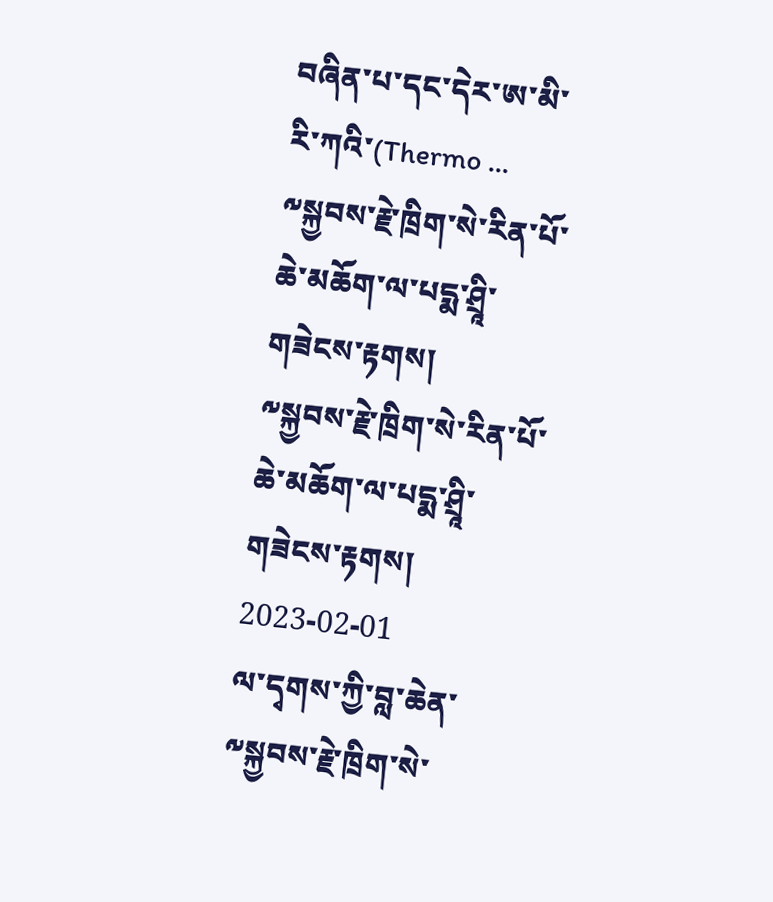བཞིན་པ་དང་དེར་ཨ་མི་རི་ཀའི་(Thermo ...
༸སྐྱབས་རྗེ་ཁྲིག་སེ་རིན་པོ་ཆེ་མཆོག་ལ་པདྨ་ཤྲཱི་གཟེངས་རྟགས།
༸སྐྱབས་རྗེ་ཁྲིག་སེ་རིན་པོ་ཆེ་མཆོག་ལ་པདྨ་ཤྲཱི་གཟེངས་རྟགས། 2023-02-01
ལ་དྭགས་ཀྱི་བླ་ཆེན་༸སྐྱབས་རྗེ་ཁྲིག་སེ་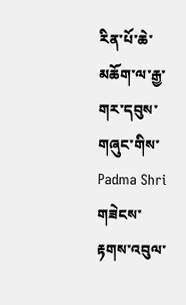རིན་པོ་ཆེ་མཆོག་ལ་རྒྱ་གར་དབུས་གཞུང་གིས་Padma Shri གཟེངས་རྟགས་འབུལ་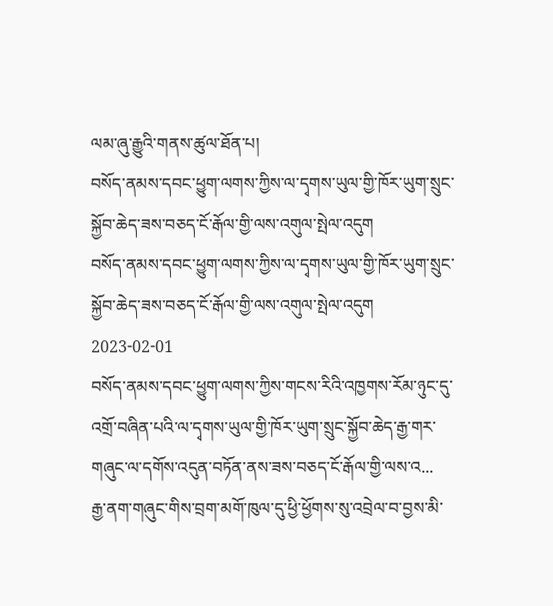ལམ་ཞུ་རྒྱུའི་གནས་ཚུལ་ཐོན་པ།
བསོད་ནམས་དབང་ཕྱུག་ལགས་ཀྱིས་ལ་དྭགས་ཡུལ་གྱི་ཁོར་ཡུག་སྲུང་སྐྱོབ་ཆེད་ཟས་བཅད་ངོ་རྒོལ་གྱི་ལས་འགུལ་སྤེལ་འདུག
བསོད་ནམས་དབང་ཕྱུག་ལགས་ཀྱིས་ལ་དྭགས་ཡུལ་གྱི་ཁོར་ཡུག་སྲུང་སྐྱོབ་ཆེད་ཟས་བཅད་ངོ་རྒོལ་གྱི་ལས་འགུལ་སྤེལ་འདུག 2023-02-01
བསོད་ནམས་དབང་ཕྱུག་ལགས་ཀྱིས་གངས་རིའི་འཁྱགས་རོམ་ཉུང་དུ་འགྲོ་བཞིན་པའི་ལ་དྭགས་ཡུལ་གྱི་ཁོར་ཡུག་སྲུང་སྐྱོབ་ཆེད་རྒྱ་གར་གཞུང་ལ་དགོས་འདུན་བཏོན་ནས་ཟས་བཅད་ངོ་རྒོལ་གྱི་ལས་འ...
རྒྱ་ནག་གཞུང་གིས་བྲག་མགོ་ཁུལ་དུ་ཕྱི་ཕྱོགས་སུ་འབྲེལ་བ་བྱས་མི་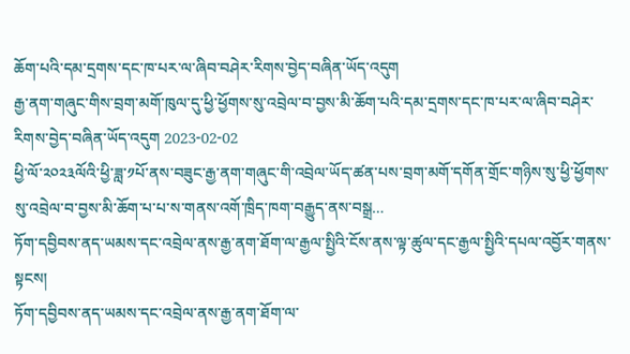ཆོག་པའི་དམ་དྲགས་དང་ཁ་པར་ལ་ཞིབ་བཤེར་རིགས་བྱེད་བཞིན་ཡོད་འདུག
རྒྱ་ནག་གཞུང་གིས་བྲག་མགོ་ཁུལ་དུ་ཕྱི་ཕྱོགས་སུ་འབྲེལ་བ་བྱས་མི་ཆོག་པའི་དམ་དྲགས་དང་ཁ་པར་ལ་ཞིབ་བཤེར་རིགས་བྱེད་བཞིན་ཡོད་འདུག 2023-02-02
ཕྱི་ལོ་༢༠༢༣ལོའི་ཕྱི་ཟླ་༡པོ་ནས་བཟུང་རྒྱ་ནག་གཞུང་གི་འབྲེལ་ཡོད་ཚན་པས་བྲག་མགོ་དགོན་གྲོང་གཉིས་སུ་ཕྱི་ཕྱོགས་སུ་འབྲེལ་བ་བྱས་མི་ཆོག་པ་པ་ས་གནས་འགོ་ཁྲིད་ཁག་བརྒྱུད་ནས་བསྒྲ...
ཏོག་དབྱིབས་ནད་ཡམས་དང་འབྲེལ་ནས་རྒྱ་ནག་ཐོག་ལ་རྒྱལ་སྤྱིའི་ངོས་ནས་ལྟ་ཚུལ་དང་རྒྱལ་སྤྱིའི་དཔལ་འབྱོར་གནས་སྟངས།
ཏོག་དབྱིབས་ནད་ཡམས་དང་འབྲེལ་ནས་རྒྱ་ནག་ཐོག་ལ་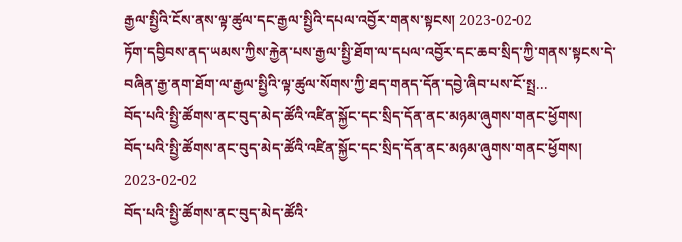རྒྱལ་སྤྱིའི་ངོས་ནས་ལྟ་ཚུལ་དང་རྒྱལ་སྤྱིའི་དཔལ་འབྱོར་གནས་སྟངས། 2023-02-02
ཏོག་དབྱིབས་ནད་ཡམས་ཀྱིས་རྐྱེན་པས་རྒྱལ་སྤྱི་ཐོག་ལ་དཔལ་འབྱོར་དང་ཆབ་སྲིད་ཀྱི་གནས་སྟངས་དེ་བཞིན་རྒྱ་ནག་ཐོག་ལ་རྒྱལ་སྤྱིའི་ལྟ་ཚུལ་སོགས་ཀྱི་ཐད་གནད་དོན་དབྱེ་ཞིབ་པས་ངོ་སྤྲ...
བོད་པའི་སྤྱི་ཚོགས་ནང་བུད་མེད་ཚོའི་འཛིན་སྐྱོང་དང་སྲིད་དོན་ནང་མཉམ་ཞུགས་གནང་ཕྱོགས།
བོད་པའི་སྤྱི་ཚོགས་ནང་བུད་མེད་ཚོའི་འཛིན་སྐྱོང་དང་སྲིད་དོན་ནང་མཉམ་ཞུགས་གནང་ཕྱོགས། 2023-02-02
བོད་པའི་སྤྱི་ཚོགས་ནང་བུད་མེད་ཚོའི་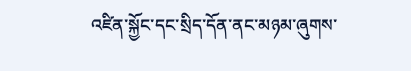འཛིན་སྐྱོང་དང་སྲིད་དོན་ནང་མཉམ་ཞུགས་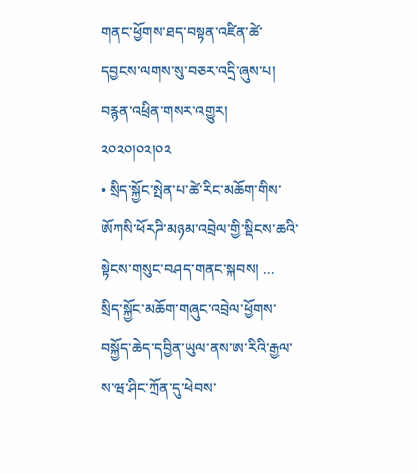གནང་ཕྱོགས་ཐད་བསྟན་འཛིན་ཚེ་དབྱངས་ལགས་སུ་བཅར་འདྲི་ཞུས་པ།
བརྙན་འཕྲིན་གསར་འགྱུར། ༢༠༢༠།༠༢།༠༢
• སྲིད་སྐྱོང་སྤེན་པ་ཚེ་རིང་མཆོག་གིས་ཨོཀསི་ཕོརཌི་མཉམ་འབྲེལ་གྱི་སྡིངས་ཆའི་སྟེངས་གསུང་བཤད་གནང་སྐབས། ...
སྲིད་སྐྱོང་མཆོག་གཞུང་འབྲེལ་ཕྱོགས་བསྐྱོད་ཆེད་དབྱིན་ཡུལ་ནས་ཨ་རིའི་རྒྱལ་ས་ཝ་ཤིང་ཀྲོན་དུ་ཕེབས་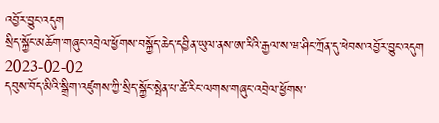འབྱོར་བྱུང་འདུག
སྲིད་སྐྱོང་མཆོག་གཞུང་འབྲེལ་ཕྱོགས་བསྐྱོད་ཆེད་དབྱིན་ཡུལ་ནས་ཨ་རིའི་རྒྱལ་ས་ཝ་ཤིང་ཀྲོན་དུ་ཕེབས་འབྱོར་བྱུང་འདུག 2023-02-02
དབུས་བོད་མིའི་སྒྲིག་འཛུགས་ཀྱི་སྲིད་སྐྱོང་སྤེན་པ་ཚེ་རིང་ལགས་གཞུང་འབྲེལ་ཕྱོགས་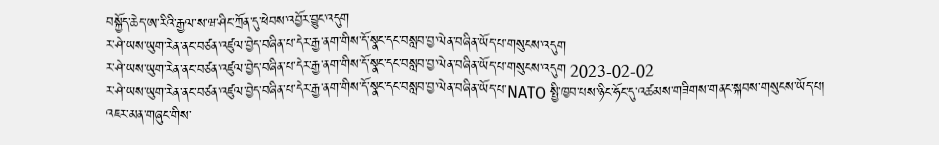བསྐྱོད་ཆེད་ཨ་རིའི་རྒྱལ་ས་ཝ་ཤིང་ཀྲོན་དུ་ཕེབས་འབྱོར་བྱུང་འདུག
ར་ཤེ་ཡས་ཡུག་རེན་ནང་བཙན་འཛུལ་བྱེད་བཞིན་པ་དེར་རྒྱ་ནག་གིས་དོ་སྣང་དང་བསླབ་བྱ་ལེན་བཞིན་ཡོད་པ་གསུངས་འདུག
ར་ཤེ་ཡས་ཡུག་རེན་ནང་བཙན་འཛུལ་བྱེད་བཞིན་པ་དེར་རྒྱ་ནག་གིས་དོ་སྣང་དང་བསླབ་བྱ་ལེན་བཞིན་ཡོད་པ་གསུངས་འདུག 2023-02-02
ར་ཤེ་ཡས་ཡུག་རེན་ནང་བཙན་འཛུལ་བྱེད་བཞིན་པ་དེར་རྒྱ་ནག་གིས་དོ་སྣང་དང་བསླབ་བྱ་ལེན་བཞིན་ཡོད་པ་NATO སྤྱི་ཁྱབ་པས་ཉིང་ཧོང་དུ་འཚམས་གཟིགས་གནང་སྐབས་གསུངས་ཡོད་པ།
འཇར་མན་གཞུང་གིས་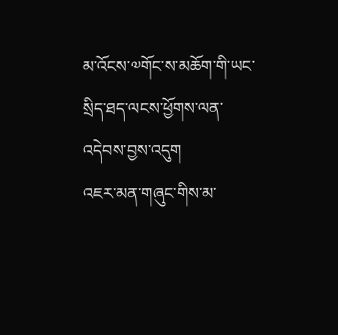མ་འོངས་༧གོང་ས་མཆོག་གི་ཡང་སྲིད་ཐད་ལངས་ཕྱོགས་ལན་འདེབས་བྱས་འདུག
འཇར་མན་གཞུང་གིས་མ་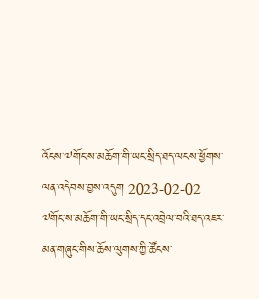འོངས་༧གོང་ས་མཆོག་གི་ཡང་སྲིད་ཐད་ལངས་ཕྱོགས་ལན་འདེབས་བྱས་འདུག 2023-02-02
༧གོང་ས་མཆོག་གི་ཡང་སྲིད་དང་འབྲེལ་བའི་ཐད་འཇར་མན་གཞུང་གིས་ཆོས་ལུགས་ཀྱི་ཚོངས་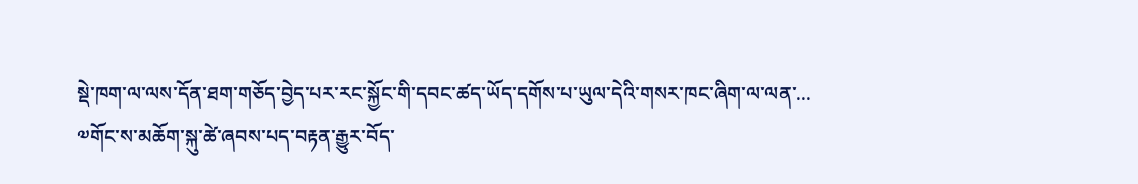སྡེ་ཁག་ལ་ལས་དོན་ཐག་གཅོད་བྱེད་པར་རང་སྐྱོང་གི་དབང་ཚད་ཡོད་དགོས་པ་ཡུལ་དེའི་གསར་ཁང་ཞིག་ལ་ལན་...
༧གོང་ས་མཆོག་སྐུ་ཚེ་ཞབས་པད་བརྟན་རྒྱུར་བོད་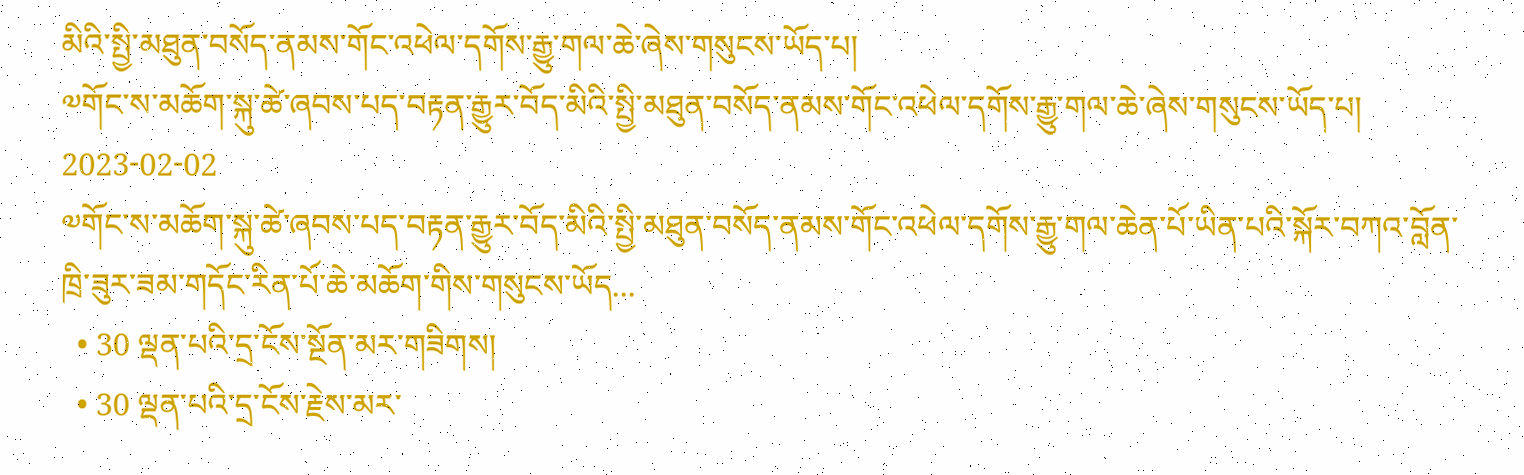མིའི་སྤྱི་མཐུན་བསོད་ནམས་གོང་འཕེལ་དགོས་རྒྱུ་གལ་ཆེ་ཞེས་གསུངས་ཡོད་པ།
༧གོང་ས་མཆོག་སྐུ་ཚེ་ཞབས་པད་བརྟན་རྒྱུར་བོད་མིའི་སྤྱི་མཐུན་བསོད་ནམས་གོང་འཕེལ་དགོས་རྒྱུ་གལ་ཆེ་ཞེས་གསུངས་ཡོད་པ། 2023-02-02
༧གོང་ས་མཆོག་སྐུ་ཚེ་ཞབས་པད་བརྟན་རྒྱུར་བོད་མིའི་སྤྱི་མཐུན་བསོད་ནམས་གོང་འཕེལ་དགོས་རྒྱུ་གལ་ཆེན་པོ་ཡིན་པའི་སྐོར་བཀའ་བློན་ཁྲི་ཟུར་ཟམ་གདོང་རིན་པོ་ཆེ་མཆོག་གིས་གསུངས་ཡོད...
  • 30 ལྡན་པའི་དྲ་ངོས་སྔོན་མར་གཟིགས།
  • 30 ལྡན་པའི་དྲ་ངོས་རྗེས་མར་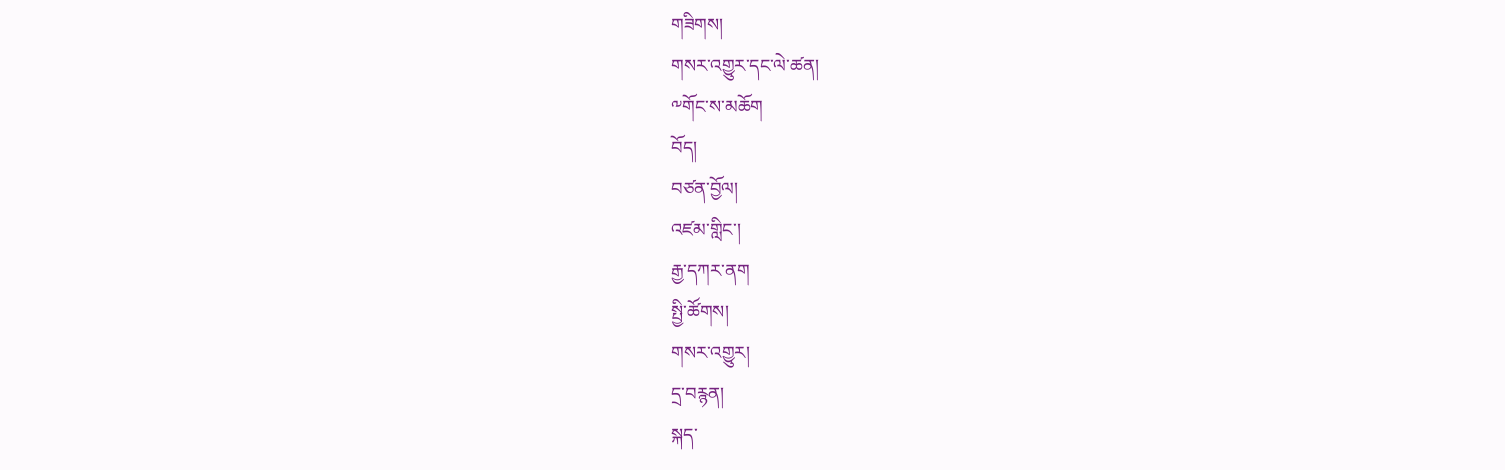གཟིགས།
གསར་འགྱུར་དང་ལེ་ཚན།
༸གོང་ས་མཆོག
བོད།
བཙན་བྱོལ།
འཛམ་གླིང་།
རྒྱ་དཀར་ནག
སྤྱི་ཚོགས།
གསར་འགྱུར།
དྲ་བརྙན།
སྐད་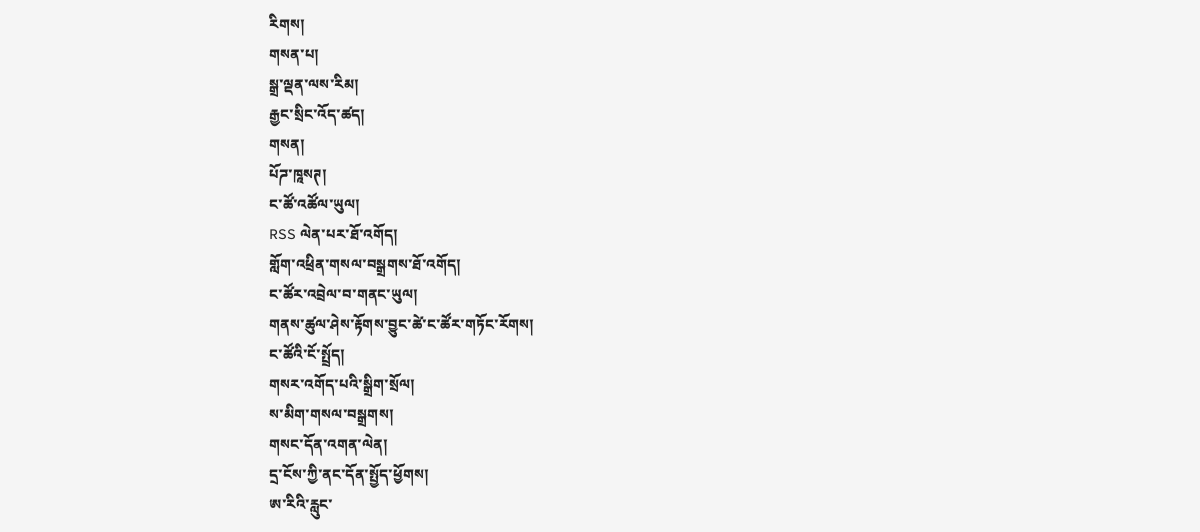རིགས།
གསན་པ།
སྒྲ་ལྡན་ལས་རིམ།
རྒྱང་སྲིང་འོད་ཚད།
གསན།
པོཌ་ཁཱསཊ།
ང་ཚོ་འཚོལ་ཡུལ།
RSS ལེན་པར་ཐོ་འགོད།
གློག་འཕྲིན་གསལ་བསྒྲགས་ཐོ་འགོད།
ང་ཚོར་འབྲེལ་བ་གནང་ཡུལ།
གནས་ཚུལ་ཤེས་རྟོགས་བྱུང་ཚེ་ང་ཚོར་གཏོང་རོགས།
ང་ཚོའི་ངོ་སྤྲོད།
གསར་འགོད་པའི་སྒྲིག་སྲོལ།
ས་མིག་གསལ་བསྒྲགས།
གསང་དོན་འགན་ལེན།
དྲ་ངོས་ཀྱི་ནང་དོན་སྤྱོད་ཕྱོགས།
ཨ་རིའི་རླུང་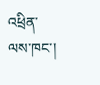འཕྲིན་ལས་ཁང་།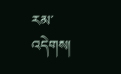རམ་འདེགས།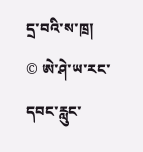དྲ་བའི་ས་ཁྲ།
© ཨེ་ཤེ་ཡ་རང་དབང་རླུང་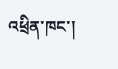འཕྲིན་ཁང་།